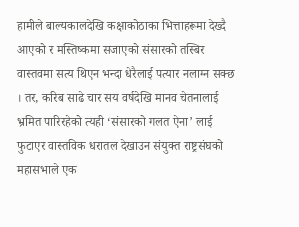हामीले बाल्यकालदेखि कक्षाकोठाका भित्ताहरूमा देख्दै आएको र मस्तिष्कमा सजाएको संसारको तस्बिर वास्तवमा सत्य थिएन भन्दा धेरैलाई पत्यार नलाग्न सक्छ । तर, करिब साढे चार सय वर्षदेखि मानव चेतनालाई भ्रमित पारिरहेको त्यही ‘संसारको गलत ऐना’ लाई फुटाएर वास्तविक धरातल देखाउन संयुक्त राष्ट्रसंघको महासभाले एक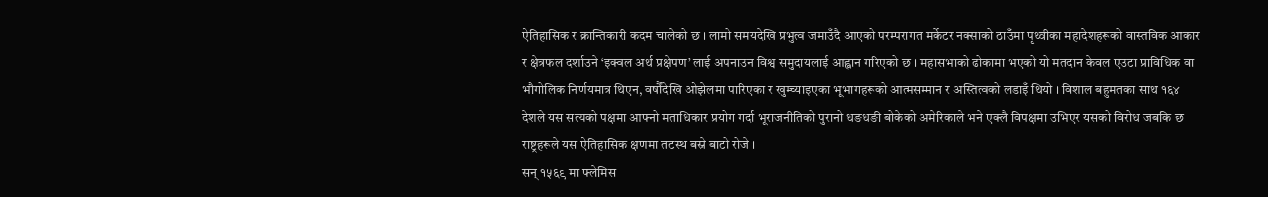ऐतिहासिक र क्रान्तिकारी कदम चालेको छ । लामो समयदेखि प्रभुत्व जमाउँदै आएको परम्परागत मर्केटर नक्साको ठाउँमा पृथ्वीका महादेशहरूको वास्तविक आकार र क्षेत्रफल दर्शाउने ‘इक्वल अर्थ प्रक्षेपण’ लाई अपनाउन विश्व समुदायलाई आह्वान गरिएको छ । महासभाको ढोकामा भएको यो मतदान केवल एउटा प्राविधिक वा भौगोलिक निर्णयमात्र थिएन, वर्षौंदेखि ओझेलमा पारिएका र खुम्च्याइएका भूभागहरूको आत्मसम्मान र अस्तित्वको लडाइँ थियो । विशाल बहुमतका साथ १६४ देशले यस सत्यको पक्षमा आफ्नो मताधिकार प्रयोग गर्दा भूराजनीतिको पुरानो धङधङी बोकेको अमेरिकाले भने एक्लै विपक्षमा उभिएर यसको विरोध जबकि छ राष्ट्रहरूले यस ऐतिहासिक क्षणमा तटस्थ बस्ने बाटो रोजे ।
सन् १५६९ मा फ्लेमिस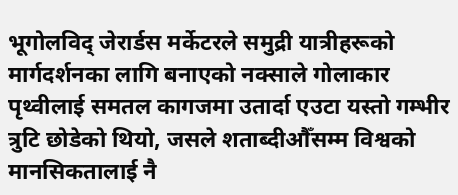भूगोलविद् जेरार्डस मर्केटरले समुद्री यात्रीहरूको मार्गदर्शनका लागि बनाएको नक्साले गोलाकार पृथ्वीलाई समतल कागजमा उतार्दा एउटा यस्तो गम्भीर त्रुटि छोडेको थियो, जसले शताब्दीऔँसम्म विश्वको मानसिकतालाई नै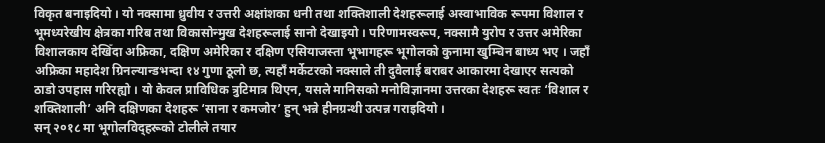विकृत बनाइदियो । यो नक्सामा ध्रुवीय र उत्तरी अक्षांशका धनी तथा शक्तिशाली देशहरूलाई अस्वाभाविक रूपमा विशाल र भूमध्यरेखीय क्षेत्रका गरिब तथा विकासोन्मुख देशहरूलाई सानो देखाइयो । परिणामस्वरूप, नक्सामै युरोप र उत्तर अमेरिका विशालकाय देखिँदा अफ्रिका, दक्षिण अमेरिका र दक्षिण एसियाजस्ता भूभागहरू भूगोलको कुनामा खुम्चिन बाध्य भए । जहाँ अफ्रिका महादेश ग्रिनल्यान्डभन्दा १४ गुणा ठूलो छ, त्यहाँ मर्केटरको नक्साले ती दुवैलाई बराबर आकारमा देखाएर सत्यको ठाडो उपहास गरिरह्यो । यो केवल प्राविधिक त्रुटिमात्र थिएन, यसले मानिसको मनोविज्ञानमा उत्तरका देशहरू स्वतः ‘विशाल र शक्तिशाली’ अनि दक्षिणका देशहरू ‘साना र कमजोर’ हुन् भन्ने हीनग्रन्थी उत्पन्न गराइदियो ।
सन् २०१८ मा भूगोलविद्हरूको टोलीले तयार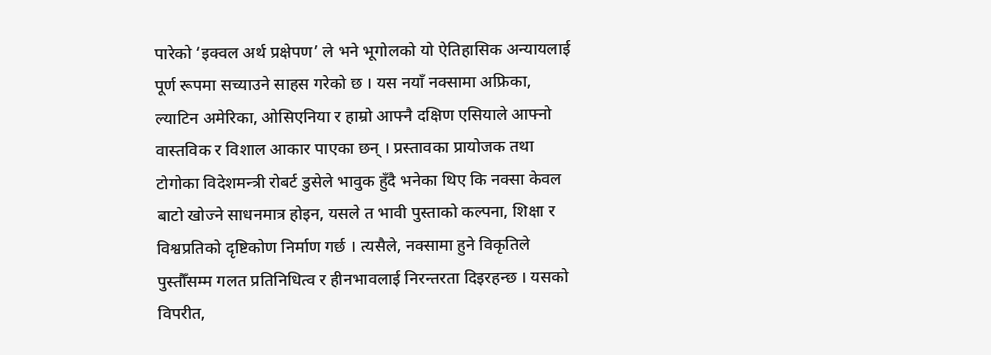पारेको ‘इक्वल अर्थ प्रक्षेपण’ ले भने भूगोलको यो ऐतिहासिक अन्यायलाई पूर्ण रूपमा सच्याउने साहस गरेको छ । यस नयाँ नक्सामा अफ्रिका, ल्याटिन अमेरिका, ओसिएनिया र हाम्रो आफ्नै दक्षिण एसियाले आफ्नो वास्तविक र विशाल आकार पाएका छन् । प्रस्तावका प्रायोजक तथा टोगोका विदेशमन्त्री रोबर्ट डुसेले भावुक हुँदै भनेका थिए कि नक्सा केवल बाटो खोज्ने साधनमात्र होइन, यसले त भावी पुस्ताको कल्पना, शिक्षा र विश्वप्रतिको दृष्टिकोण निर्माण गर्छ । त्यसैले, नक्सामा हुने विकृतिले पुस्तौँसम्म गलत प्रतिनिधित्व र हीनभावलाई निरन्तरता दिइरहन्छ । यसको विपरीत,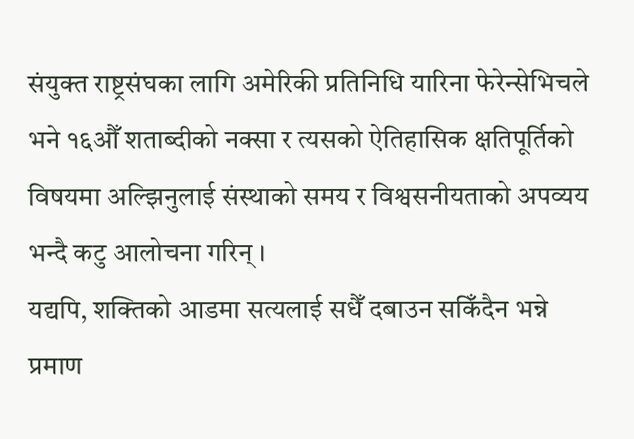संयुक्त राष्ट्रसंघका लागि अमेरिकी प्रतिनिधि यारिना फेरेन्सेभिचले भने १६औँ शताब्दीको नक्सा र त्यसको ऐतिहासिक क्षतिपूर्तिको विषयमा अल्झिनुलाई संस्थाको समय र विश्वसनीयताको अपव्यय भन्दै कटु आलोचना गरिन् ।
यद्यपि, शक्तिको आडमा सत्यलाई सधैँ दबाउन सकिँदैन भन्ने प्रमाण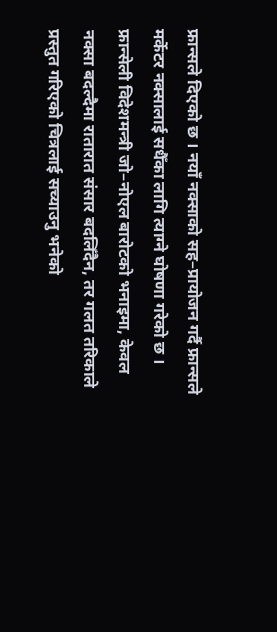फ्रान्सले दिएको छ । नयाँ नक्साको सह–प्रायोजन गर्दै फ्रान्सले मर्केटर नक्सालाई सधैँका लागि त्याग्ने घोषणा गरेको छ । फ्रान्सेली विदेशमन्त्री जो–नोएल बारोटको भनाइमा, केवल नक्सा बदल्दैमा रातारात संसार बदलिँदैन, तर गलत तरिकाले प्रस्तुत गरिएको चित्रलाई सच्याउनु भनेको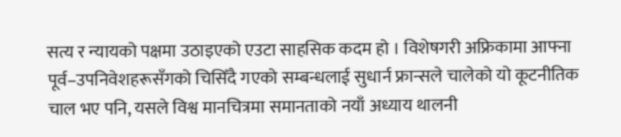सत्य र न्यायको पक्षमा उठाइएको एउटा साहसिक कदम हो । विशेषगरी अफ्रिकामा आफ्ना पूर्व–उपनिवेशहरूसँगको चिसिँदै गएको सम्बन्धलाई सुधार्न फ्रान्सले चालेको यो कूटनीतिक चाल भए पनि, यसले विश्व मानचित्रमा समानताको नयाँ अध्याय थालनी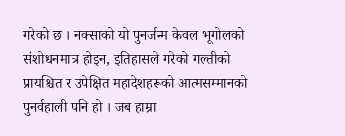गरेको छ । नक्साको यो पुनर्जन्म केवल भूगोलको संशोधनमात्र होइन, इतिहासले गरेको गल्तीको प्रायश्चित र उपेक्षित महादेशहरूको आत्मसम्मानको पुनर्वहाली पनि हो । जब हाम्रा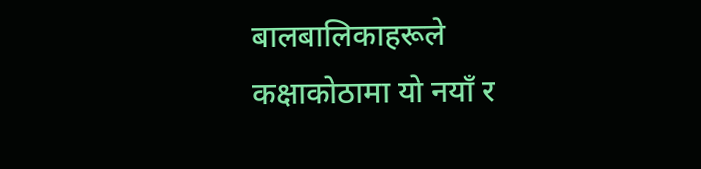बालबालिकाहरूले कक्षाकोठामा यो नयाँ र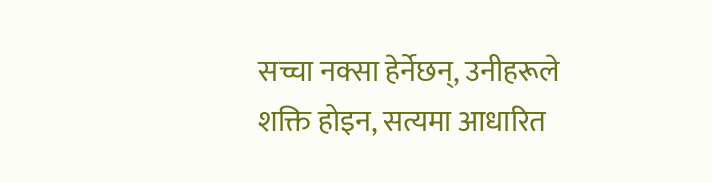सच्चा नक्सा हेर्नेछन्, उनीहरूले शक्ति होइन, सत्यमा आधारित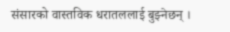संसारको वास्तविक धरातललाई बुझ्नेछन् ।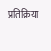प्रतिक्रिया